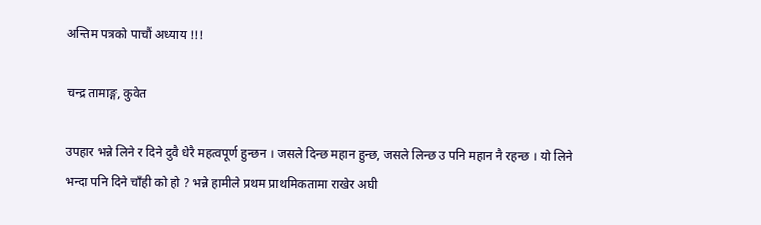अन्तिम पत्रको पाचौं अध्याय !!!

चन्द्र तामाङ्ग, कुवेत

उपहार भन्ने लिने र दिने दुवै धेरै महत्वपूर्ण हुन्छन । जसले दिन्छ महान हुन्छ, जसले लिन्छ उ पनि महान नै रहन्छ । यो लिने भन्दा पनि दिने चाँही को हो ? भन्ने हामीले प्रथम प्राथमिकतामा राखेर अघी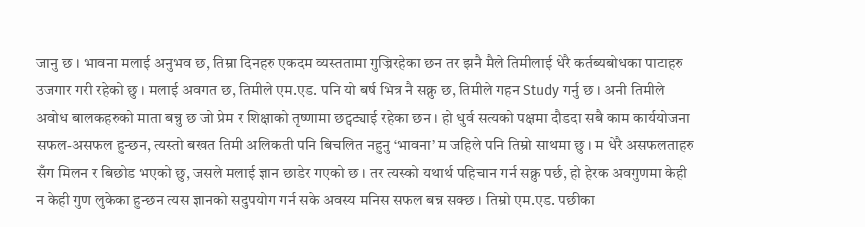जानु छ । भावना मलाई अनुभव छ, तिम्रा दिनहरु एकदम व्यस्ततामा गुज्रिरहेका छन तर झनै मैले तिमीलाई धेरै कर्तब्यबोधका पाटाहरु उजगार गरी रहेको छु । मलाई अवगत छ, तिमीले एम.एड. पनि यो बर्ष भित्र नै सक्नु छ, तिमीले गहन Study गर्नु छ । अनी तिमीले अवोध बालकहरुको माता बन्नु छ जो प्रेम र शिक्षाको तृष्णामा छट्पट्याई रहेका छन । हो धुर्व सत्यको पक्षमा दौडदा सबै काम कार्ययोजना सफल-असफल हुन्छन, त्यस्तो बखत तिमी अलिकती पनि बिचलित नहुनु ‘भावना’ म जहिले पनि तिम्रो साथमा छु । म धेरै असफलताहरु सँग मिलन र बिछोड भएको छु, जसले मलाई ज्ञान छाडेर गएको छ । तर त्यस्को यथार्थ पहिचान गर्न सक्नु पर्छ, हो हेरक अवगुणमा केही न केही गुण लुकेका हुन्छन त्यस ज्ञानको सदुपयोग गर्न सके अवस्य मनिस सफल बन्न सक्छ । तिम्रो एम.एड. पछीका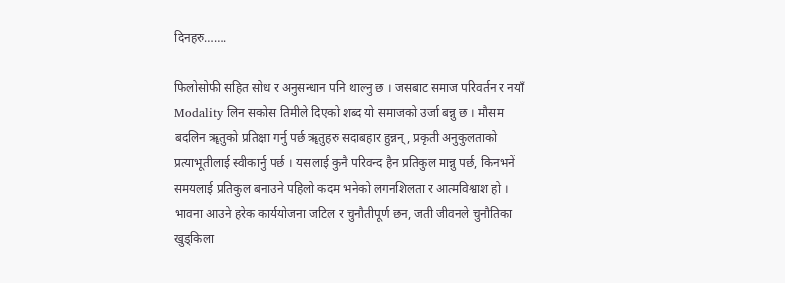दिनहरु…….

फिलोसोफी सहित सोध र अनुसन्धान पनि थाल्नु छ । जसबाट समाज परिवर्तन र नयाँ Modality लिन सकोस तिमीले दिएको शब्द यो समाजको उर्जा बन्नु छ । मौसम बदलिन ॠतुको प्रतिक्षा गर्नु पर्छ ॠतुहरु सदाबहार हुन्नन्, प्रकृती अनुकुलताको प्रत्याभूतीलाई स्वीकार्नु पर्छ । यसलाई कुनै परिवन्द हैन प्रतिकुल मान्नु पर्छ, किनभनें समयलाई प्रतिकुल बनाउने पहिलो कदम भनेको लगनशिलता र आत्मविश्वाश हो । भावना आउने हरेक कार्ययोजना जटिल र चुनौतीपूर्ण छन, जती जीवनले चुनौतिका खुड्किला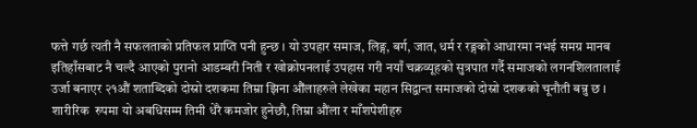फत्ते गर्छ त्यती नै सफलताको प्रतिफल प्राप्ति पनी हुन्छ । यो उपहार समाज, लिङ्ग, बर्ग, जात, धर्म र रङ्गको आधारमा नभई समग्र मानब इतिहाँसबाट नै चल्दै आएको पुरानो आडम्बरी निती र खोक्रोपनलाई उपहास गरी नयाँ चक्रव्यूहको सुत्रपात गर्दै समाजको लगनशिलतालाई उर्जा बनाएर २१औं शताब्दिको दोस्रो दशकमा तिम्रा झिना औंलाहरुले लेखेका महान सिद्वान्त समाजको दोस्रो दशकको चूनौती बन्नु छ । शारीरिक  रुपमा यो अबधिसम्म तिमी धेरै कमजोर हुनेछौ, तिम्रा औंला र माँशपेशीहरु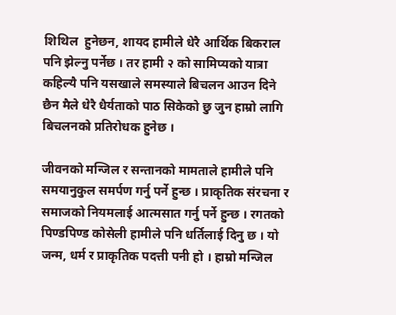शिथिल  हुनेछन, शायद हामीले धेरै आर्थिक बिकराल पनि झेल्नु पर्नेछ । तर हामी २ को सामिप्यको यात्रा कहिल्यै पनि यसखाले समस्याले बिचलन आउन दिने छैन मैले धेरै धैर्यताको पाठ सिकेको छु जुन हाम्रो लागि बिचलनको प्रतिरोधक हुनेछ ।

जीवनको मन्जिल र सन्तानको मामताले हामीले पनि समयानुकुल समर्पण गर्नु पर्ने हुन्छ । प्राकृतिक संरचना र समाजको नियमलाई आत्मसात गर्नु पर्ने हुन्छ । रगतको पिण्डपिण्ड कोसेली हामीले पनि धर्तिलाई दिनु छ । यो जन्म, धर्म र प्राकृतिक पदत्ती पनी हो । हाम्रो मन्जिल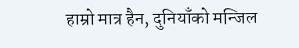हाम्रो मात्र हैन, दुनियाँको मन्जिल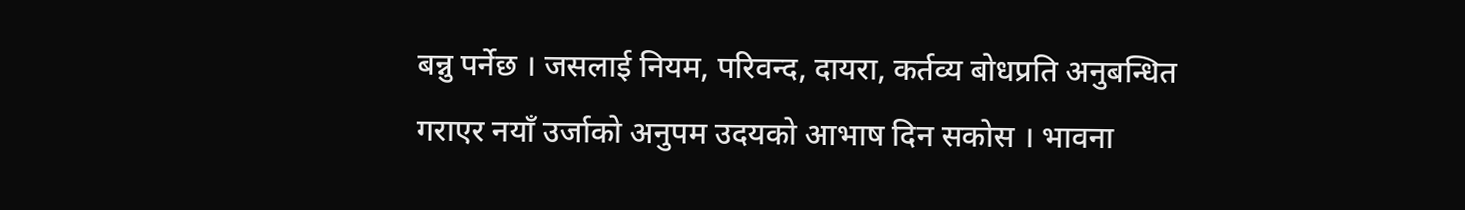बन्नु पर्नेछ । जसलाई नियम, परिवन्द, दायरा, कर्तव्य बोधप्रति अनुबन्धित गराएर नयाँ उर्जाको अनुपम उदयको आभाष दिन सकोस । भावना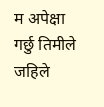म अपेक्षा गर्छु तिमीले जहिले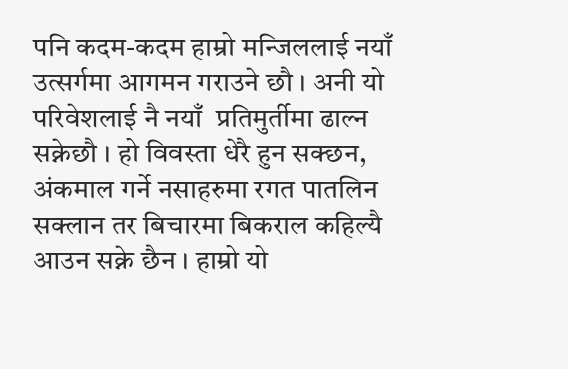पनि कदम-कदम हाम्रो मन्जिललाई नयाँ उत्सर्गमा आगमन गराउने छौ । अनी यो परिवेशलाई नै नयाँ  प्रतिमुर्तीमा ढाल्न सक्नेछौ । हो विवस्ता धेरै हुन सक्छन, अंकमाल गर्ने नसाहरुमा रगत पातलिन सक्लान तर बिचारमा बिकराल कहिल्यै आउन सक्ने छैन । हाम्रो यो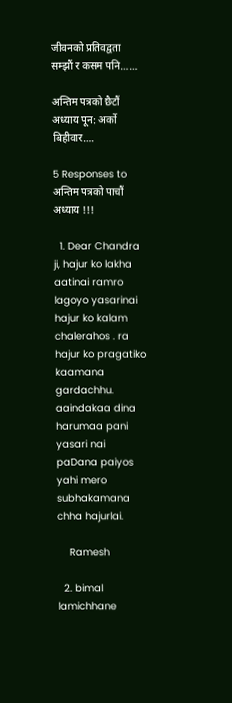जीवनको प्रतिवद्वता सम्झौं र कसम पनि……

अन्तिम पत्रको छैटौं अध्याय पून: अर्को बिहीवार….

5 Responses to अन्तिम पत्रको पाचौं अध्याय !!!

  1. Dear Chandra ji, hajur ko lakha aatinai ramro lagoyo yasarinai hajur ko kalam chalerahos . ra hajur ko pragatiko kaamana gardachhu. aaindakaa dina harumaa pani yasari nai paDana paiyos yahi mero subhakamana chha hajurlai.

    Ramesh

  2. bimal lamichhane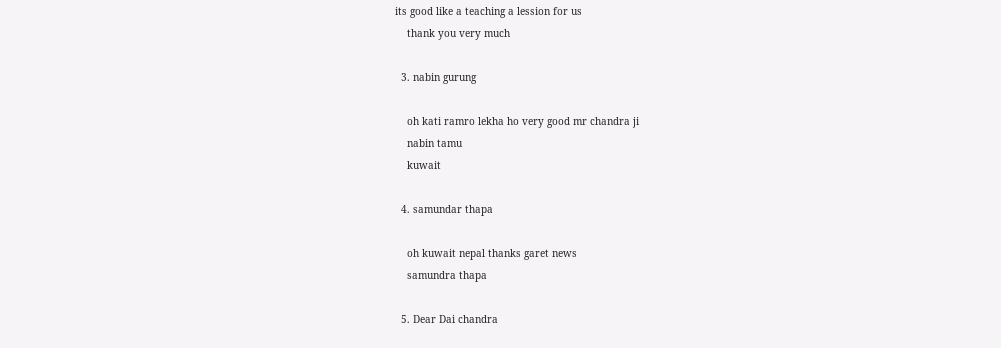its good like a teaching a lession for us
    thank you very much

  3. nabin gurung

    oh kati ramro lekha ho very good mr chandra ji
    nabin tamu
    kuwait

  4. samundar thapa

    oh kuwait nepal thanks garet news
    samundra thapa

  5. Dear Dai chandra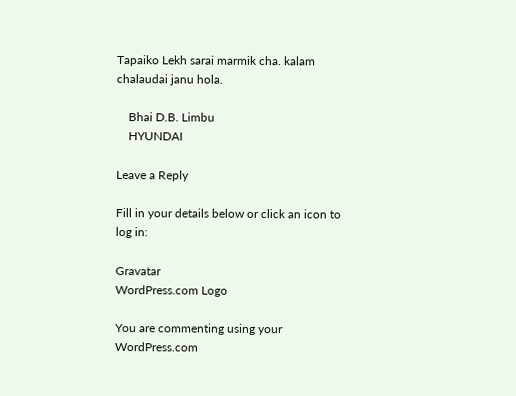Tapaiko Lekh sarai marmik cha. kalam chalaudai janu hola.

    Bhai D.B. Limbu
    HYUNDAI

Leave a Reply

Fill in your details below or click an icon to log in:

Gravatar
WordPress.com Logo

You are commenting using your WordPress.com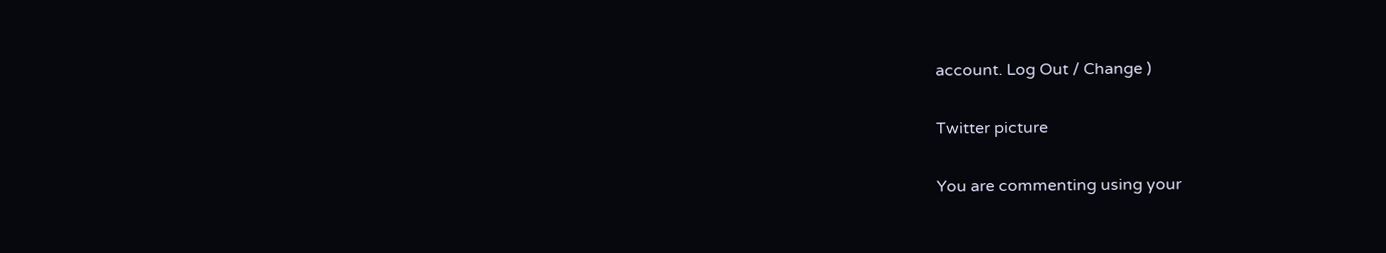account. Log Out / Change )

Twitter picture

You are commenting using your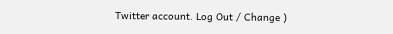Twitter account. Log Out / Change )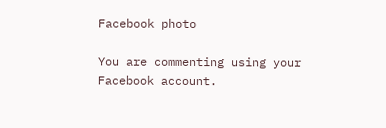Facebook photo

You are commenting using your Facebook account.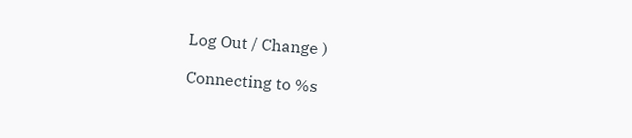Log Out / Change )

Connecting to %s